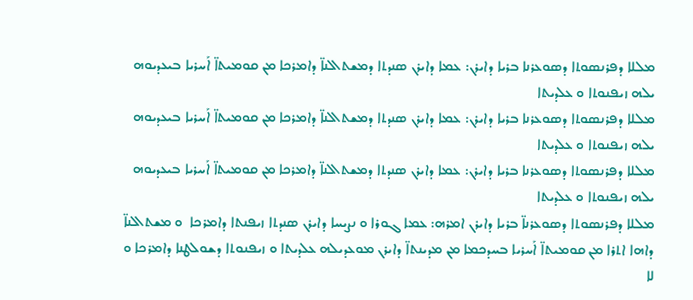ܡܠܠܐ ܕܦܪܢܣܘܬܐ ܕܣܘܥܪܢܐ ܒܪܝܐ ܕܐܝܪܢ: ܥܡܐ ܕܐܝܪܢ ܣܢܕܬܐ ܕܡܫܬܐܠܢܐ̈ ܕܐܡܪܟܐ ܡܢ ܩܘܡܝܬܐ̈ ܐܰܚܪܝܐ ܒܝܥܕܝܘܗ ܝܠܗ ܙܝܦܢܘܬܐ ܘ ܥܠܕܝܬܐ
ܡܠܠܐ ܕܦܪܢܣܘܬܐ ܕܣܘܥܪܢܐ ܒܪܝܐ ܕܐܝܪܢ: ܥܡܐ ܕܐܝܪܢ ܣܢܕܬܐ ܕܡܫܬܐܠܢܐ̈ ܕܐܡܪܟܐ ܡܢ ܩܘܡܝܬܐ̈ ܐܰܚܪܝܐ ܒܝܥܕܝܘܗ ܝܠܗ ܙܝܦܢܘܬܐ ܘ ܥܠܕܝܬܐ
ܡܠܠܐ ܕܦܪܢܣܘܬܐ ܕܣܘܥܪܢܐ ܒܪܝܐ ܕܐܝܪܢ: ܥܡܐ ܕܐܝܪܢ ܣܢܕܬܐ ܕܡܫܬܐܠܢܐ̈ ܕܐܡܪܟܐ ܡܢ ܩܘܡܝܬܐ̈ ܐܰܚܪܝܐ ܒܝܥܕܝܘܗ ܝܠܗ ܙܝܦܢܘܬܐ ܘ ܥܠܕܝܬܐ
ܡܠܠܐ ܕܦܪܢܣܘܬܐ ܕܣܘܥܪܢܐ̈ ܒܪܝܐ ܕܐܝܪܢ ܐܡܪܗ: ܥܡܐ ܓܘܪܐ ܘ ܢܨܝܚܐ ܕܐܝܪܢ ܣܢܕܬܐ ܙܝܦܢܬܐ ܕܐܡܪܟܐ  ܘ ܡܫܬܐܠܢܐ̈ ܕܐܗܐ ܐܬܪܐ ܡܢ ܩܘܡܝܬܐ̈ ܐܰܚܪܝܐ ܒܚܕܟܡܐ ܡܢ ܡܕܝܢܬܐ̈ ܕܐܝܪܢ ܡܘܥܕܝܠܗ ܥܠܕܝܬܐ ܘ ܙܝܦܢܘܬܐ ܕܫܘܠܛܢܐ ܕܐܡܪܟܐ ܘ ܠܐ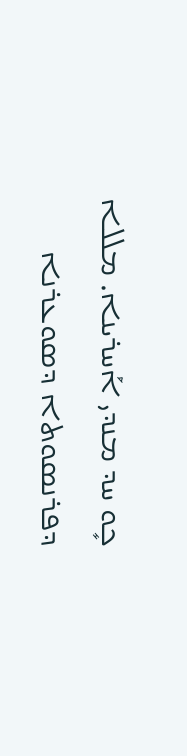ܟܻܘ ܚܕ ܡܢܕܝ ܐܰܚܪܝܢܐ. ܡܠܠܐ ܕܦܪܢܣܘܬܐ ܕܣܘܥܪܢܐ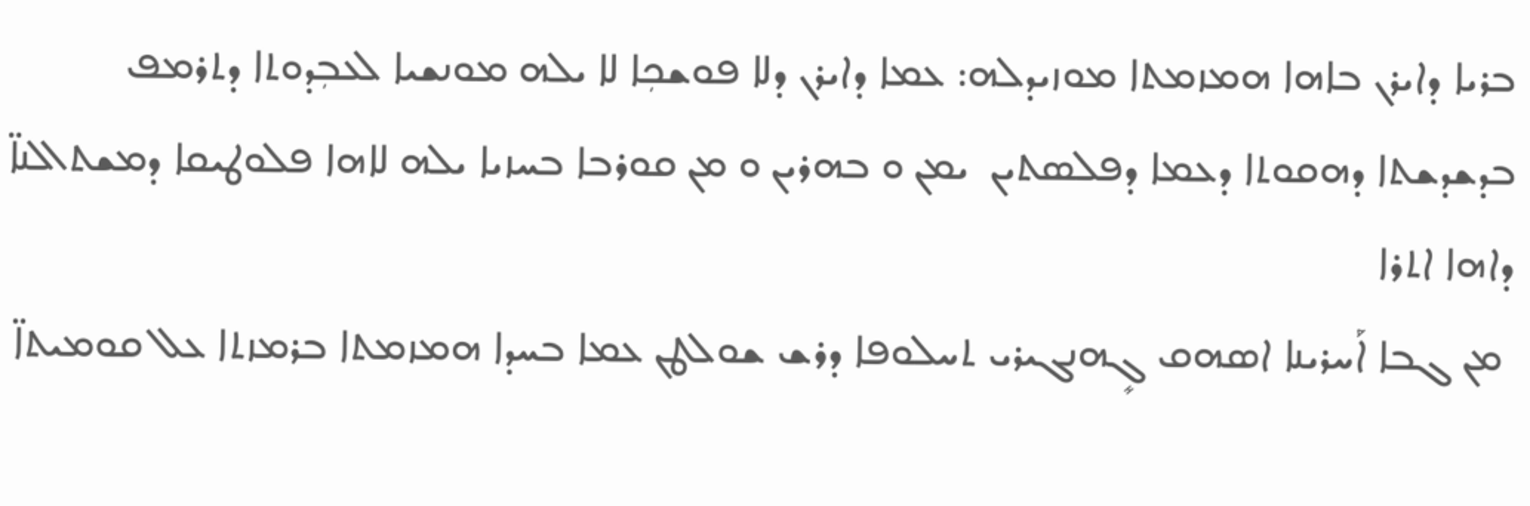ܒܪܝܐ ܕܐܝܪܢ ܒܐܗܐ ܗܡܙܡܬܐ ܡܘܙܝܕܠܗ: ܥܡܐ ܕܐܝܪܢ ܕܠܐ ܦܘܫܟܼܐ ܠܐ ܝܠܗ ܡܘܢܫܝܐ ܠܥܒܼܕܘܬܐ ܕܬܪܡܦ ܒܕܫܕܫܬܐ ܕܗܩܘܬܐ ܕܥܡܐ ܕܦܠܣܬܝܢ  ܝܡܢ ܘ ܒܗܪܝܢ ܘ ܡܢ ܩܘܪܒܐ ܒܚܙܝܐ ܝܠܗ ܠܐܗܐ ܦܠܘܛܝܩܐ ܕܡܫܬܐܠܢܐ̈ ܕܐܗܐ ܐܬܪܐ
 ܡܢ ܓܒܐ ܐܰܚܪܝܢܐ ܐܣܗܩ ܓܻܗܢܓܝܪܝ ܬܚܠܘܦܐ ܕܪܫ ܫܘܠܛܢ ܥܡܐ ܒܚܕܐ ܗܡܙܡܬܐ ܒܪܡܙܬܐ ܥܠ ܩܘܡܝܬܐ̈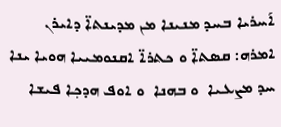ܐܰܚܪܝܐ ܒܚܕ ܡܢܝܢܐ ܡܢ ܡܕܝܢܬܐ̈ ܕܐܝܪܢ ܐܡܪܗ: ܩܣܬܐ̈ ܘ ܟܬܪܐ̈ ܐܩܢܘܡܝܝܐ ܗܘܝܐ ܝܢܐ ܚܕ ܡܨܥܝܐ  ܘ ܒܗܢܐ  ܘ ܐܘܦ ܗܕܟܼܐ ܦܝܫܐ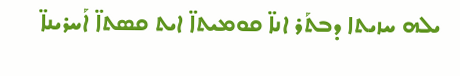ܝܠܗ ܚܙܝܬܐ ܕܒܬܰܪ ܐܢܐ̈ ܩܘܡܝܬܐ̈ ܐܝܬ ܩܣܬܐ̈ ܐܰܚܪܝܢܐ̈